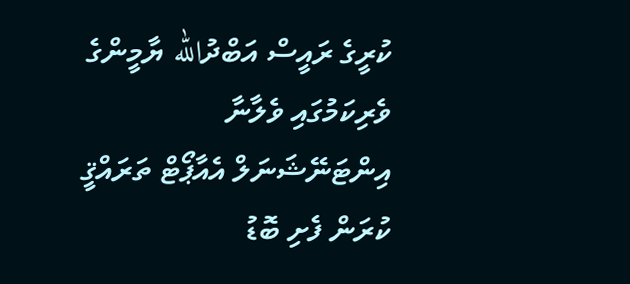ކުރީގެ ރައީސް އަބްދުالله ޔާމީންގެ ވެރިކަމުގައި ވެލާނާ އިންޓަނޭޝަނަލް އެއާޕޯޓް ތަރައްޤީ ކުރަން ފެށި ބޮޑު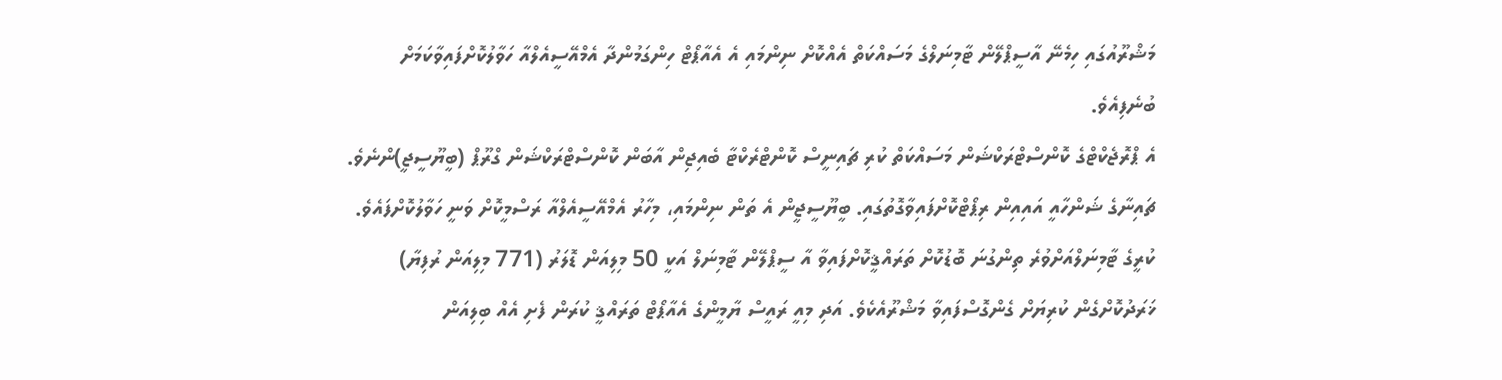މަޝްރޫއުގައި ހިމެނޭ އާސީޕްލޭން ޓާމިނަލްގެ މަސައްކަތް އެއްކޮށް ނިންމައި އެ އެއާޕޯޓް ހިންގަމުންދާ އެމްއޭސީއެލްއާ ހަވާލުކޮށްފައިވާކަމަށް ބުނެފިއެވެ.
އެ ޕްރޮޖެކްޓްގެ ކޮންސްޓްރަކްޝަން މަސައްކަތް ކުރި ޗައިނީސް ކޮންޓްރެކްޓާ ބެއިޖިން އާބަން ކޮންސްޓްރަކްޝަން ގްރޫޕް (ބީޔޫސީޖީ)ންނެވެ.
ޗައިނާގެ ޝަންހާއީ އައިއިން ރިޕޯޓްކޮށްފައިވާގޮތުގައި. ބީޔޫސީޖީން އެ ތަން ނިންމައި، މިހާރު އެމްއޭސީއެލްއާ ރަސްމީކޮށް ވަނީ ހަވާލުކޮށްފައެވެ.
ކުރީގެ ޓާމިނަލްއަށްވުރެ ތިންގުނަ ބޮޑުކޮށް ތަރައްޤީކޮށްފައިވާ އާ ސީޕްލޭން ޓާމިނަލް އަކީ 50 މިލިއަން ޑޮލަރު (771 މިލިއަން ރުފިޔާ) ޚަރަދުކޮށްގެން ކުރިޔަށް ގެންގޮސްފައިވާ މަޝްރޫއެކެވެ. އަދި މިއީ ރައީސް ޔާމީންގެ އެއާޕޯޓް ތަރައްޤީ ކުރަން ފެށި އެއް ބިލިއަން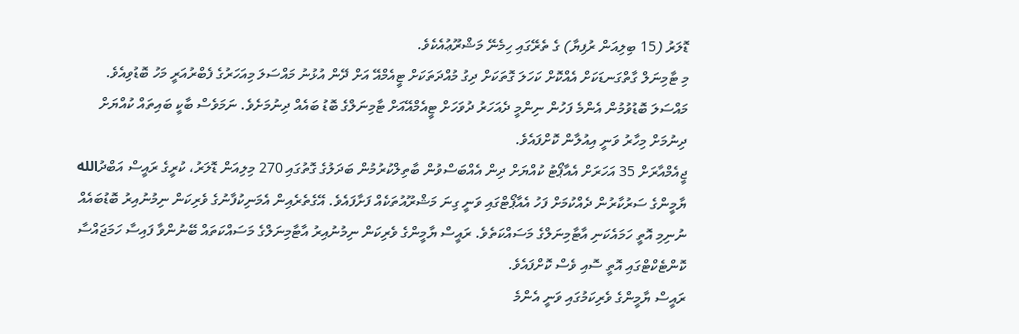ޑޮލަރު (15 ބިލިއަން ރުފިޔާ) ގެ ތެރޭގައި ހިމެނޭ މަޝްރޫޢުއެކެވެ.
މި ޓާމިނަލް ގާތްގަނޑަކަށް އެއްކޮށް ކަހަލަ ގޮތަކަށް ދިގު މުއްދަތަކަށް ޓީއެމްއޭ އަށް ދޭން އުޅުނު މައްސަލަ މިއަހަރުގެ ފެބްރުއަރީ މަހު ބޮޑުވިއެވެ. މައްސަލަ ބޮޑުވުމުން އެންމެ ފަހުން ނިންމީ ދެއަހަރު ދުވަހަށް ޓީއެމްއޭއަށް ޓާމިނަލްގެ ބޮޑު ބައެއް ދިނުމަށެވެ. ނަމަވެސް ބާކީ ބައިތައް ކުއްޔަށް ދިނުމަށް މިހާރު ވަނީ އިއުލާން ކޮށްފައެވެ.
ޖީއެމްއާރަށް 35 އަހަރަށް އެއާޕޯޓު ކުއްޔަށް ދިން އެއްބަސްވުން ބާތިލްކުރުމުން ބަދަލުގެ ގޮތުގައި 270 މިލިއަން ޑޮލަރު، ކުރީގެ ރައީސް އަބްދުالله ޔާމީންގެ ސަރުކާރުން ދެއްކުމަށް ފަހު އެއާޕޯޓްގައި ވަނީ ގިނަ މަޝްރޫއުތަކެއް ފަށާފައެވެ. އޭގެތެރެއިން އެމަނިކުފާނުގެ ވެރިކަން ނިމުނުއިރު ބޮޑުބައެއް ނުނިމި އޮތީ ހަމައެކަނި އާޓާމިނަލްގެ މަސައްކަތެވެ. ރައީސް ޔާމީންގެ ވެރިކަން ނިމުނުއިރު އާޓާމިނަލްގެ މަސައްކަތައް ބޭނުންވާ ފައިސާ ހަމަޖައްސާ ކޮންޓެކްޓްގައި އޮތީ ސޮއި ވެސް ކޮށްފައެވެ.
ރައީސް ޔާމީންގެ ވެރިކަމުގައި ވަނީ އެންމެ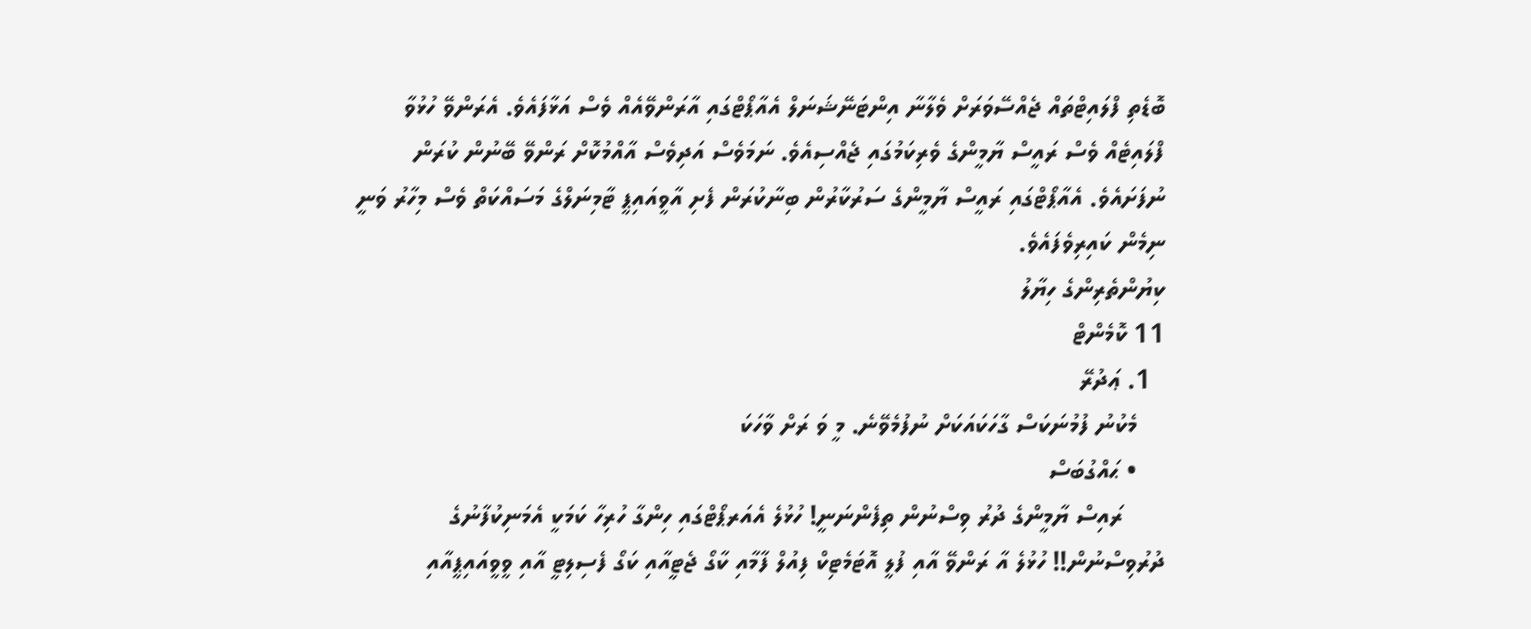ބޮޑެތި ފްލައިޓްތައް ޖެއްސޭވަރަށް ވެލާނާ އިންޓަނޭޝަނަލް އެއާޕޯޓްގައި އާރަންވޭއެއް ވެސް އަޅާފައެވެ. އެރަންވޭ ހުޅުވާ ފްލައިޓެއް ވެސް ރައީސް ޔާމީންގެ ވެރިކަމުގައި ޖެއްސިއެވެ. ނަމަވެސް އަދިވެސް އާއްމުކޮށް ރަންވޭ ބޭނުން ކުރަން ނުފަށައެވެ. އެއާޕޯޓްގައި ރައީސް ޔާމީންގެ ސަރުކާރުން ބިނާކުރަން ފެށި އާވީއައިޕީ ޓާމިނަލްގެ މަސައްކަތް ވެސް މިހާރު ވަނީ ނިމެން ކައިރިވެފައެވެ.
ކިޔުންތެރިންގެ ހިޔާލު
11 ކޮމެންޓް
  1. ޢަދުރޭ
    މެކުނު ފުމުނަކަސް ގާހަކައަކަށް ނުފުމެވޭނެ. މީ ވަ ރަށް ވާހަކަ
    • ޙައްގުބަސް
      ރައިސް ޔާމީންގެ ދުރު ވިސްނުން ތިފެންނަނީ! ހުޅުލެ އެއަރޕޯޓްގައި ހިންގާ ހުރިހާ ކަމަކީ އެމަނިކުފާނުގެ ދުރުވިސްނުން!! ހުޅުލެ އާ ރަންވޭ އާއި ފުލީ އޮޓަމެޓިކް ފިއުލް ފާމާއި ކާގޯ ޖެޓީއާއި ކަގޯ ފެސިލިޓީ އާއި ވީވީއައިޕީއާއި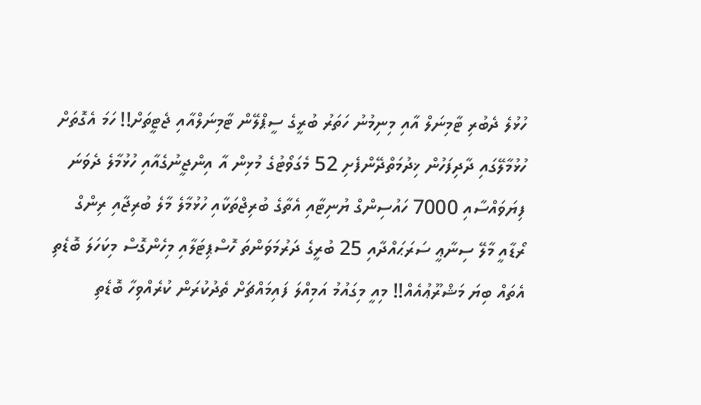ހުޅުލެ ދެބުރި ޓާމިނަލް އާއި މިނިމުނު ހަތަރު ބުރީގެ ސީޕްލޭން ޓާމިނަލްއާއި ޖެޓީތަށް!! ހަމަ އެގޮތަށް ހުޅުމާލޭގައި ދާދިފަހުން ޚިދުމަތްދޭންފެށި 52 މެގަވޯޓުގެ މުޅިން އާ އިންޖީނުގެއާއި ހުޅުމާލެ ދެވަނަ ފިޔަވައްސާއި 7000 ހައުސިންގް ޔުނިޓާއި އެތާގެ ބުރިޖްތަކާއި ހުޅުމާލެ މާލެ ބުރިޖާއި ރިންގް ރޯޑާއީ މާލޭ ސިނާޢީ ސަރަޙައްދާއި 25 ބުރީގެ ދަރުމަވަންތަ ހޮސްޕިޓަލާއި މިހެންގޮސް މިކަހަލަ ބޮޑެތި އެތައް ބިޔަ މަޝްރޫޢުއެއް!! މިއީ މިގައުމު އަމިއްލަ ފައިމައްޗަށް ތެދުކުރަން ކުރެއްވިހާ ބޮޑެތި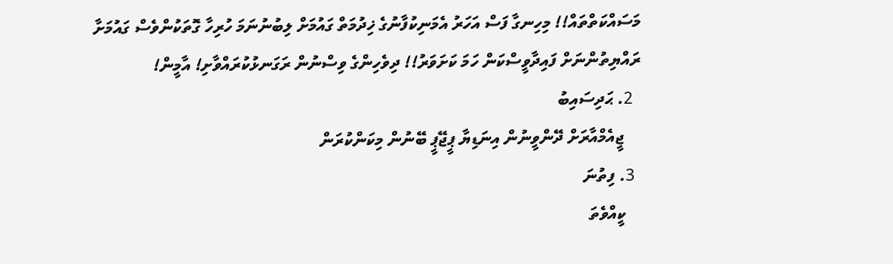މަސައްކަތްތައް!! މިހިނގާ ފަސް އަހަރު އެމަނިކުފާނުގެ ޚިދުމަތް ގައުމަށް ލިބުނުނަމަ ހުރިހާ ގޮތަކުންވެސް ގައުމަށާ ރައްޔިތުންނަށް ފައިދާވީސްކަން ހަމަ ކަށަވަރު!! ދިވެހިންގެ ވިސްނުން ރަގަނޅުކުރައްވާށި! އާމީން!
  2. ޙަދިސައިބު
    ޖީއެމްއާރަށް ދޭންވީނުން އިނަޑިޔާ ޕީޖޭޕީ ބޭނުން މިކަންކުރަން
  3. ފިތުނަ
    ކީއްވެތަ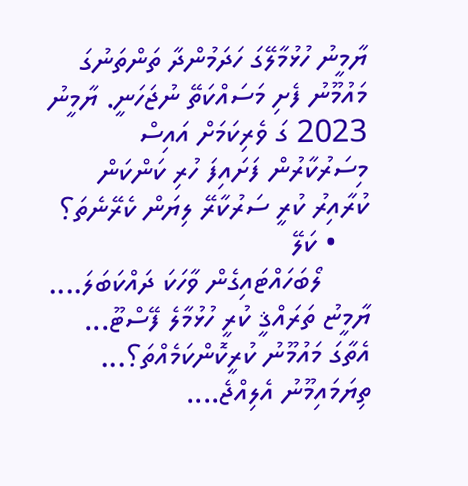ޔާމީނު ހުޅުމާލޭގަ ހަދަމުންދާ ތަންތަނުގަ މައުމޫނު ފެށި މަސައްކަތޭ ނުޖަހަނީ. ޔާމީނު 2023 ގަ ވެރިކަމަށް އައިސް މިސަރުކާރުން ފަށައިފަ ހުރި ކަންކަން ކުރާއިރު ކުރީ ސަރުކާރޭ ލިޔަން ކެރޭނެތަ؟
    • ކަލޭ
      ލޯބަހައްޓައިގެން ވާހަކަ ދައްކަބަލަ.... ޔާމީޏު ތަރައްޤީ ކުރީ ހުޅުމާލެ ފޭސްޓޫ... އެތާގަ މައުމޫނު ކުރީކޮންކަމެއްތަ؟... ތިޔަމައިމޫނު އެލިއްޖެ....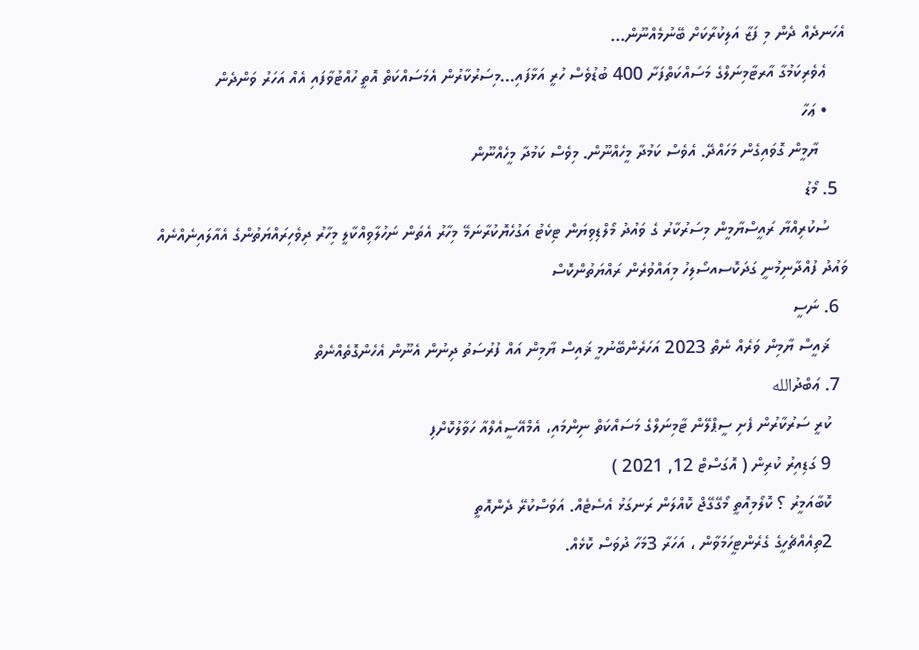އެހަނދެއް ދެން މި ފަޒާ އަލިކުރާކަށް ބޭނުމެއްނޫން...
    ޢެވެރިކަމުގާ އާރޓާމިނަލްގެ މަސައްކަތްފަށާ 400 ބުޑުވެސް ހުރީ އަޅާފައި...މިސަރުކާރުން އެމަސައްކަތް އޮތީ ހުއްޓުވާފައި އެއް އަހަރު ވަންދެން
    • ޢަހާ
      ޔާމީން ގޮވައިގެން މަހައްދޭ. އެވެސް ކަމުދާ މީހެއްނޫން. މިވެސް ކަމުދާ މީހެއްނޫން
  5. މޯޑު
    ސުކުރިއްޔާ ރައީސްޔާމީން މިސަރުކާރު ގެ ވައުދު މޯލްޑިވިޔަން ޓިކެޓު އަގުހެޔޮކުރާނަމޭ މިހާރު އެތަން ނަހުލާވިއްކާލީ މިހާރު ދިވެހިރައްޔަތުންގެ އެއާލައިނެއްނެއް ވައުދު ފުއްދާނިމުނީ ގަދަކޮސއސޯލިހު މިއައްވުރެން ރައްޔަތުންކޮސް
  6. ނަސީ
    ޜައީސް ޔާމިން ވަރެއް ނެތް 2023 އަހަރެންބޭނުމީ ޜައިސް ޔާމިން އައް ފުރުސަތު ދިނުން އެނޫން އެހެންގޮތެއްނެތް
  7. ޢަބްދުالله
    ކުރީ ސަރުކާރުން ފެށި ސީޕްލޭން ޓާމިނަލްގެ މަސައްކަތް ނިންމައި، އެމްއޭސީއެލްއާ ހަވާލުކޮށްފި
    9 ގަޑިއިރު ކުރިން ( އޮގަސްޓް 12, 2021 )
    ކޮބާއަމީރު ؟ ކޮލޯމިއޮތީ މޯގޭގޭޖް ކޮއްލަން ރަނގަޅު އެސެޓެއް. އަވަސްކުރޭ ދެންއޮތީ
    2ތިއެއްޗެހީގެ ގެރެންޓީހަމަވާން ، އަހަރާ 3މަހާ ދުވަސް ކޮޅެއް.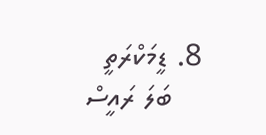8. ޑީމަކްރަތީ
    ބަލަ ރައީސް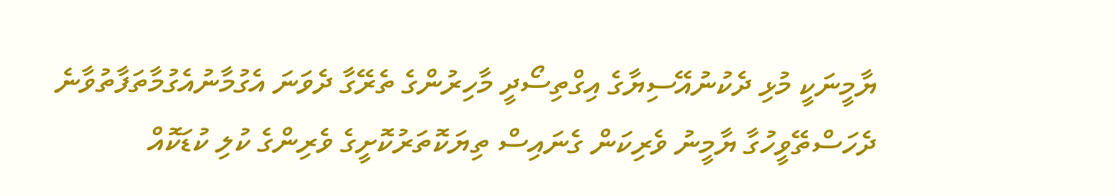ޔާމީނަކީ މުޅި ދެކުނުއޭސިޔާގެ އިގްތިސޯދީ މާހިރުންގެ ތެރޭގާ ދެވަނަ އެގުމާނުއެގުމާތަފާތުވާނެ ދެހަސްތޭވީހުގާ ޔާމީނު ވެރިކަން ގެނައިސް ތިޔަކޮތަރުކޮށީގެ ވެރިންގެ ކުލި ކުޑަކޮއް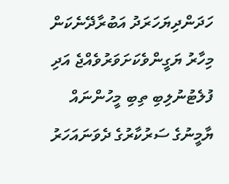ހަދަންދިޔަހަރަދު އަބުރާދޭނެކަން މިހާރު ޔަގީންވެކަށަވަރުވެއްޖެ އަދި ފުލެޓުނުލިބި ތިބި މީހުންނައް ޔާމީނުގެ ސަރުކާރުގެ ދެވަނައަހަރު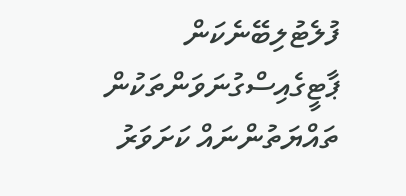ފުލެޓުލިބޭނެކަން ޕާޓީގެއިސްގުނަވަންތަކުން ތައްޔަތުންނައް ކަށަވަރު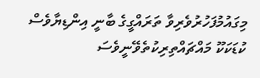މިގައުމުފަހުރުވެރިވާ ތަރައްގީގެ ބާނީ އިންޑިޔާވެސް ކުޑަކަކޫ މައްޗައްތިރިކުތެވޭނީވެސަ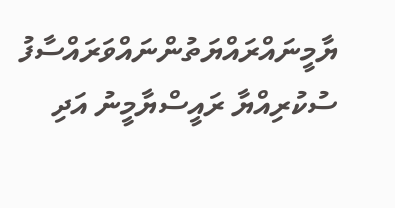ޔާމީނައްރައްޔަތުންނައްވަރައްސާފު ސުކުރިއްޔާ ރައީސްޔާމީނު އަދި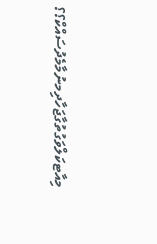މިއާޓކަލްވަގުތުގާޖަހާދިމނުމާމެދުސައްކް؟؟